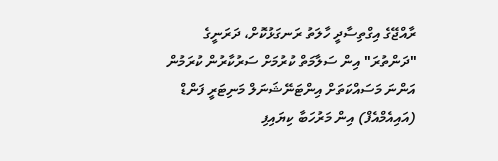ރާއްޖޭގެ އިގްތިސާދީ ހާލަތު ރަނގަޅުކޮށް، ދަރަނީގެ "ދަންތުރަ" އިން ސަލާމަތް ކުރުމަށް ސަރުކާރުން ކުރަމުން އަންނަ މަސައްކަތަށް އިންޓަނޭޝަނަލް މަނިޓަރީ ފަންޑް (އައިއެމްއެފް) އިން މަރުހަބާ ކިޔައިފި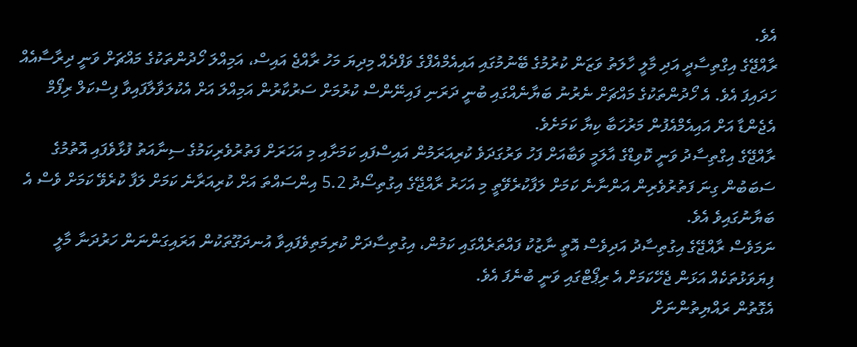އެވެ.
ރާއްޖޭގެ އިގްތިސާދީ އަދި މާލީ ހާލަތު ވަޒަން ކުރުމުގެ ބޭނުމުގައި އައިއެމްއެފްގެ ވަފްދެއް މިދިޔަ މަހު ރާއްޖެ އައިސް، އަމިއްލަ ހޯދުންތަކުގެ މައްޗަށް ވަނީ ދިރާސާއެއް ހަދައިފަ އެވެ. އެ ހޯދުންތަކުގެ މައްޗަށް ނެރުނު ބަޔާނެއްގައި ބުނީ ދަރަނި ފައިނޭންސް ކުރުމަށް ސަރުކާރުން އަމިއްލަ އަށް އެކުލަވާލާފައިވާ ފިސްކަލް ރިފޯމް އެޖެންޑާ އަށް އައިއެމްއެފުން މަރުހަބާ ކިޔާ ކަމަށެވެ.
ރާއްޖޭގެ އިގްތިސާދު ވަނީ ކޮވިޑްގެ އާލަމީ ވަބާއަށް ފަހު ވަރުގަދަވެ ކުރިއަރަމުން އައިސްފައި ކަމަށާއި މި އަހަރަށް ފަތުރުވެރިކަމުގެ ސިނާއަތު ފުޅާވެފައި އޮތުމުގެ ސަބަބުން ގިނަ ފަތުރުވެރިން އަންނާނެ ކަމަށް ލަފާކުރެވޭތީ މި އަހަރު ރާއްޖޭގެ އިގުތިސޯދު 5.2 އިންސައްތަ އަށް ކުރިއަރާނެ ކަމަށް ލަފާ ކުރެވޭ ކަމަށް ވެސް އެ ބަޔާނުގައިވެ އެވެ.
ނަމަވެސް ރާއްޖޭގެ އިގުތިސާދު އަދިވެސް އޮތީ ނާޒުކު ފައްތަރެއްގައި ކަމުން، އިގުތިސާދަށް ކުރިމަތިވެފައިވާ އުނދަގޫތަކުން އަރައިގަންނަން ހަރުދަނާ މާލީ ފިޔަވަޅުތަކެއް އަޅަން ޖެހޭކަމަށް އެ ރިޕޯޓްގައި ވަނީ ބުނެފަ އެވެ.
އެގޮތުން ރައްޔިތުންނަށް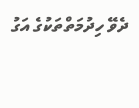ދެވޭ ހިދުމަތްތަކުގެ އަގު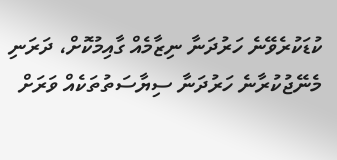ކުޑަކުރެވޭނެ ހަރުދަނާ ނިޒާމެއް ގާއިމުކޮށް، ދަރަނި މެނޭޖުކުރާނެ ހަރުދަނާ ސިޔާސަތުތަކެއް ވަރަށް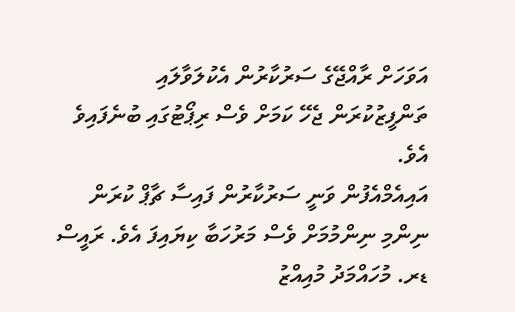އަވަހަށް ރާއްޖޭގެ ސަރުކާރުން އެކުލަވާލައި ތަންފީޒުކުރަން ޖެހޭ ކަމަށް ވެސް ރިޕޯޓުގައި ބުނެފައިވެ އެވެ.
އައިއެމްއެފުން ވަނީ ސަރުކާރުން ފައިސާ ޗާޕް ކުރަން ނިންމި ނިންމުމަށް ވެސް މަރުހަބާ ކިޔައިފަ އެވެ. ރައީސް ޑރ. މުހައްމަދު މުއިއްޒު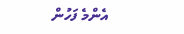އެންމެ ފަހުން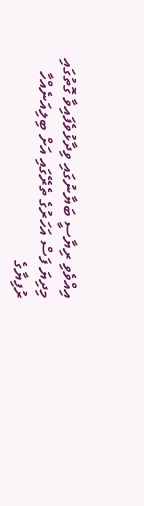އިއްވެވި ރިޔާސީ ބަޔާނުގައި ވިދާޅުވެފައިވާ ގޮތުގައި މިދިޔަ ފަސް އަހަރުގެ ތެރޭގައި އަށް ބިލިއަނެއްހާ ރުފިޔާގެ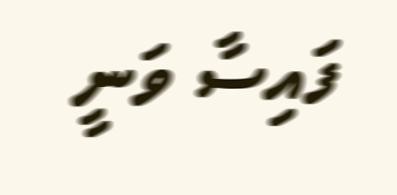ފައިސާ ވަނީ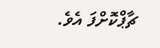ޗާޕްކޮށްފަ އެވެ.